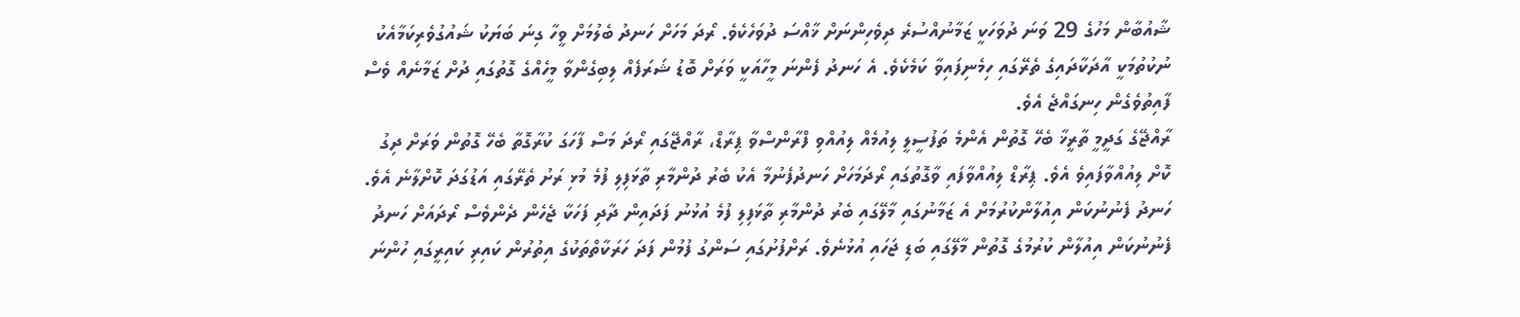ޝާއުބާން މަހުގެ 29 ވަނަ ދުވަހަކީ ޒަމާނުއްސުރެ ދިވެހިންނަށް ޚާއްސަ ދުވަހެކެވެ. ރޯދަ މަހަށް ހަނދު ބެލުމަށް ވީހާ ގިނަ ބަޔަކު ޝައުގުވެރިކަމާއެކު ނުކުތުމަކީ އާދަކާދައިގެ ތެރޭގައި ހިމެނިފައިވާ ކަމެކެވެ. އެ ހަނދު ފެންނަ މީހާއަކީ ވަރަށް ބޮޑު ޝަރަފެއް ލިބިގެންވާ މީހެއްގެ ގޮތުގައި ދުށް ޒަމާނެއް ވެސް ފާއިތުވެގެން ހިނގައްޖެ އެވެ.
ރާއްޖޭގެ ގަދީމީ ތާރީޚާ ބެހޭ ގޮތުން އެންމެ ތަފުސީލީ ލިއުމެއް ލިއުއްވި ފްރާންސްވާ ޕިރާޑް، ރާއްޖޭގައި ރޯދަ މަސް ފާހަގަ ކުރާގޮތާ ބެހޭ ގޮތުން ވަރަށް ދިގު ކޮށް ލިއުއްވާފައިވެ އެވެ. ޕިރާޑް ލިއުއްވާފައި ވާގޮތުގައި ރޯދަމަހަށް ހަނދުފެނުމާ އެކު ބެރު ދުންމާރި ތާޅަފިލި ފުމެ މުޅި ރަށު ތެރޭގައި އަޑުގަދަ ކޮށްލާނެ އެވެ. ހަނދު ފެނުނުކަން އިއުލާންކުރުމަށް އެ ޒަމާނުގައި މާލޭގައި ބެރު ދުންމާރި ތާޅަފިލި ފުމެ އުޅުނު ފަދައިން ދާދި ފަހަކާ ޖެހެން ދެންވެސް ރޯދައަށް ހަނދު ފެނުނުކަން އިއުލާން ކުރުމުގެ ގޮތުން މާލޭގައި ބަޑި ޖަހައި އުޅުނެވެ. ރަށްފުށުގައި ސަންގު ފުމުން ފަދަ ހަރަކާތްތަކުގެ އިތުރުން ކައިރި ކައިރީގައި ހުންނަ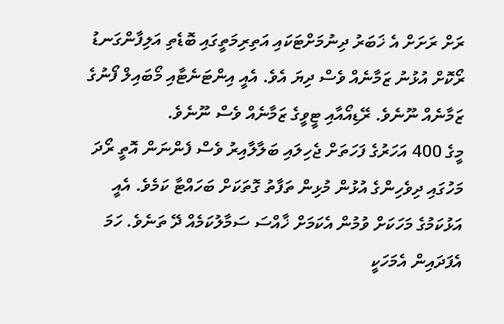ރަށް ރަށަށް އެ ޚަބަރު ދިނުމަށްޓަކައި އަތިރިމަތީގައި ބޮޑެތި އަލިފާންގަނޑު ރޯކޮށް އުޅުނު ޒަމާނެއް ވެސް ދިޔަ އެވެ. އެއީ އިންޓަނެޓާއި މޯބައިލް ފޯނުގެ ޒަމާނެއް ނޫނެވެ. ރޭޑިއޯއާއި ޓީވީގެ ޒަމާނެއް ވެސް ނޫނެވެ.
މީގެ 400 އަހަރުގެ ފަހަތަށް ޖެހިލައި ބަލާލާއިރު ވެސް ފެންނަން އޮތީ ރޯދަ މަހުގައި ދިވެހިންގެ އުޅުން މުޅިން ތަފާތު ގޮތަކަށް ބަހައްޓާ ކަމެވެ. އެއީ އަޅުކަމުގެ މަހަކަށް ވުމުން އެކަމަށް ޚާއްސަ ސަމާލުކަމެއް ދޭ ތަނެވެ. ހަމަ އެފަދައިން އެމަހަކީ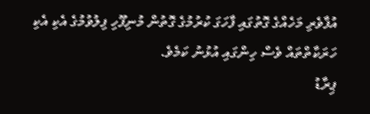އުފާވެރި މަހެއްގެ ގޮތުގައި ފާހަގަ ކުރުމުގެ ގޮތުން މުނިފޫހި ފިލުވުމުގެ އެކި އެކި ހަރަކާތްތައް ވެސް ހިންގައި އުޅުނު ކަމެވެ.
ޕިރާޑު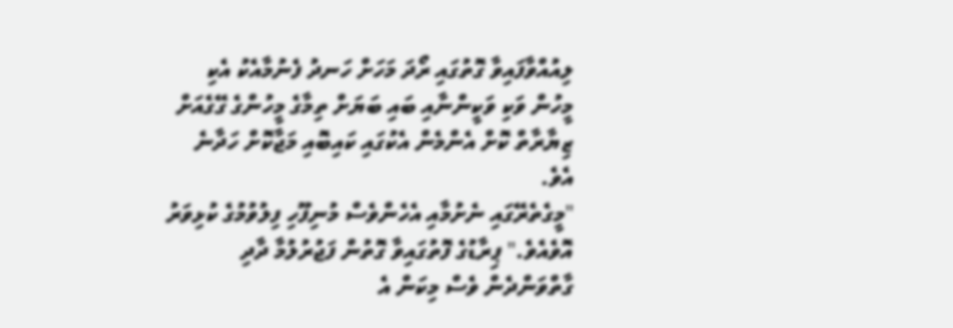ލިއުއްވާފައިވާ ގޮތުގައި ރޯދަ މަހަށް ހަނދު ފެނުމާއެކު އެކި މީހުން ވަކި ވަކީންނާއި ބައި ބަޔަށް ތިމާގެ މީހުންގެ ގޭގެއަށް ޒިޔާރާތް ކޮށް އެންމެން އެކުގައި ކައިބޮއި މަޖާކޮށް ހަދާނެ އެވެ.
"މީގެތެރޭގައި ނެށުމާއި އެހެންވެސް މުނިފޫހި ފިލުވުމުގެ ކުޅިވަރު އޮވެއެވެ." ޕިރާޑުގެ ފޮތުގައިވާ ގޮތުން ފަޖުރުލުމާ ދާދި ގާތްވަންދެން ވެސް މިކަން އެ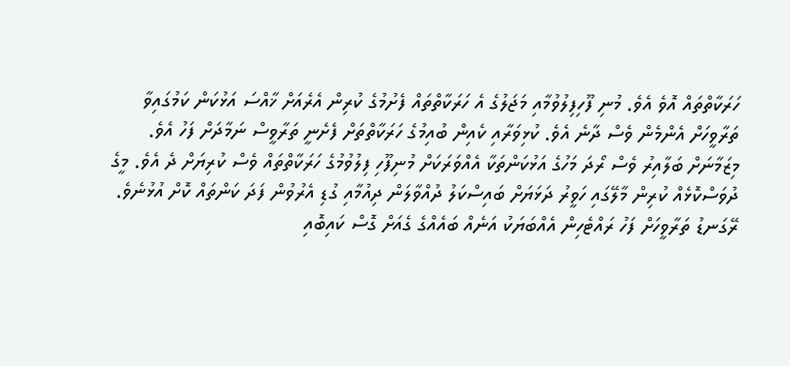ހަރަކާތްތައް އޮވެ އެވެ. މުނި ފޫހިފިލުވުމާއި މަޖަލުގެ އެ ހަރަކާތްތައް ފެށުމުގެ ކުރިން އެރެއަށް ޚާއްސަ އަޅުކަން ކަމުގައިވާ ތަރާވީހަށް އެންމެން ވެސް ދާނެ އެވެ. ކުޅިވަރާއި ކެއިން ބުއިމުގެ ހަރަކާތްތަށް ފެށެނީ ތަރާވީސް ނަމާދަށް ފަހު އެވެ.
މިޒަމާނަށް ބަލާއިރު ވެސް ރޯދަ މަހުގެ އަޅުކަންތަކާ އެއްވަރަކަށް މުނިފޫހި ފިލުވުމުގެ ހަރަކާތްތައް ވެސް ކުރިޔަށް ދެ އެވެ. މީގެ ދުވަސްކޮޅެއް ކުރިން މާލޭގައި ހަވީރު ދަޅަޔަށް ބައިސްކަލު ދުއްވާލަން ދިއުމާއި ގުޑި އެރުވުން ފަދަ ކަންތައް ކޮށް އުޅުނެވެ. ރޭގަނޑު ތަރާވީހަށް ފަހު ރައްޓެހިން އެއްބަޔަކު އަނެއް ބައެއްގެ ގެއަށް ގޮސް ކައިބޮއި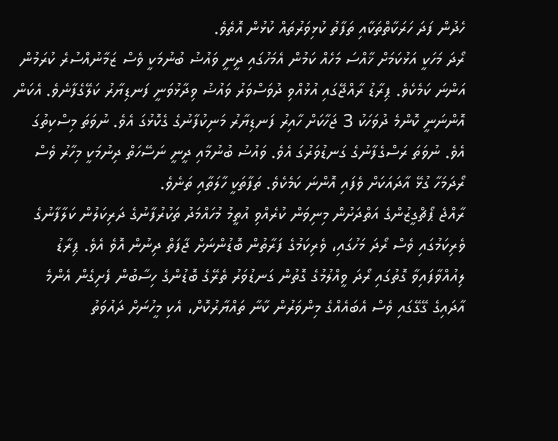ހެދުން ފަދަ ހަރަކާތްތަކާއި ތަފާތު ކުޅިވަރުތައް ކުޅުން އޮތެވެ.
ރޯދަ މަހަކީ އަޅުކަމަށް ޚާއްސަ މަހެއް ކަމުން އެމަހުގައި ދީނީ ވައުޟު ބުނުމަކީ ވެސް ޒަމާނުއްސުރެ ކުރަމުން އަންނަ ކަމެކެވެ. ޕިރާޑު ރާއްޖޭގައި އުޅުއްވި ދުވަސްވަރު ވައުޟު ވިދާޅުވަނީ ފަނޑިޔާރު ކަލޭގެފާނެވެ. އެކަން އޮންނަނީ ކޮންމެ ދުވަހަކު 3 ޖަހާކަށް ހާއިރު ފަނޑިޔާރު މަނިކުފާނުގެ ގެކޮޅުގަ އެވެ. ނުވަތަ މިސްކިތުގަ އެވެ. ނުވަތަ ރަސްގެފާނުގެ ގަނޑުވަރުގަ އެވެ. ވައުޟު ބުނުމާއި ދީނީ ނަސޭހަތް ދިނުމަކީ މިހާރު ވެސް ރޯދަމަހާ ގުޅޭ އާދައަކަށް ވެފައި އޮންނަ ކަމެކެވެ. ތަފާތަކީ ހާލަތާއި ތަނެވެ.
ރާއްޖެ ޕޯޗްގީޒުންގެ އަތްދަށުން މިނިވަން ކުރެއްވި އުތީމު މުހައްމަދު ތަކުރުފާނުގެ ދަރިކަލުން ކަލާފާނުގެ ވެރިކަމުގައި ވެސް ރޯދަ މަހުގައި، ވެރިކަމުގެ ފަރާތުން ބޮޑުންނަށް ޖާފަތް ދިނުން އޮވެ އެވެ. ޕިރާޑު ލިއުއްވާފައިވާ ގޮތުގައި ރޯދަ ވީއްލުމުގެ ގޮތުން ގަނޑުވަރު ތެރޭގެ ބޮޑުންގެ ހިސާބުން ފެށިގެން އެންމެ އާދައިގެ ގޭގޭގައި ވެސް އެބައެއްގެ މިންވަރުން ކާނާ ތައްޔާރުކޮށް، އެކި މީހުނަށް ދައުވަތު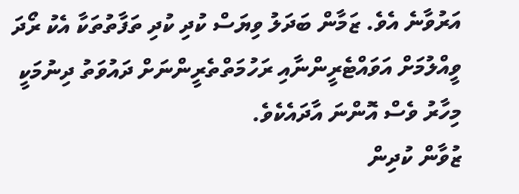އަރުވާނެ އެވެ. ޒަމާން ބަދަލު ވިޔަސް ކުދި ކުދި ތަފާތުތަކާ އެކު ރޯދަ ވީއްލުމަށް އަވައްޓެރީންނާއި ރަހުމަތްތެރީންނަށް ދައުވަތު ދިނުމަކީ މިހާރު ވެސް އޮންނަ އާދައެކެވެ.
ޒުވާން ކުދިން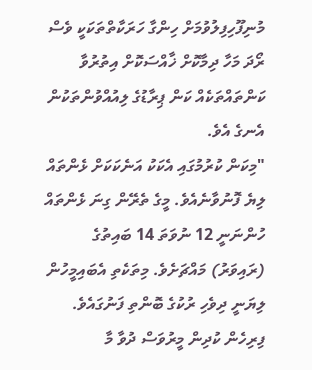މުނިފޫހިފިލުވުމަށް ހިންގާ ހަރަކާތްތަކަކީ ވެސް ރޯދަ މަހާ ދިމާކޮށް ޚާއްސަކޮށް އިތުރުވާ ކަންތައްތަކެއް ކަން ޕިރާޑުގެ ލިއުއްވުންތަކުން އެނގެ އެވެ.
"މިކަން ކުރުމުގައި އެކަކު އަނެކަކަށް ޅެންތައް ލިޔެ ފޮނުވާނެއެވެ. މީގެ ތެރޭން ގިނަ ޅެންތައް ހުންނަނީ 12 ނުވަތަ 14 ބައިތުގެ (ރައިވަރު) މައްޗަށެވެ. މިތަކެތި އެބައިމީހުން ލިޔަނީ ދިވެހި ރުކުގެ ބޮންތި ފަނުގައެވެ. ފިރިހެން ކުދިން މީރުވަސް ދުވާ މާ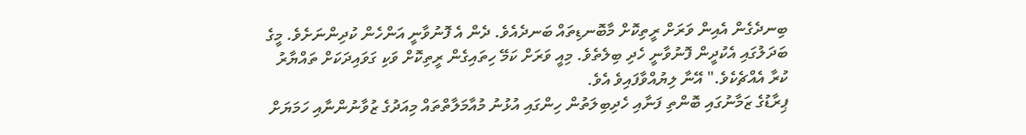ބިނދެގެން އެއިން ވަރަށް ރީތިކޮށް މާބޮނޑިތައް ބަނދެއެވެ. ދެން އެ ފޮނުވާނީ އަންހެން ކުދިންނަށެވެ. މީގެ ބަދަލުގައި އެކުދީން ފޮނުވާނީ ހެދި ބިލެތެވެ. މިއީ ވަރަށް ކަމޭ ހިތައިގެން ރީތިކޮށް ވަކި ގަވައިދަކަށް ތައްޔާރު ކުރާ އެއްޗެކެވެ." އޭނާ ލިޔުއްވާފައިވެ އެވެ.
ޕިރާޑުގެ ޒަމާނުގައި ބޮންތި ފަނާއި ހެދިބިލަތުން ހިންގައި އުޅުނު މުއާމަލާތްތައް މިއަދުގެ ޒުވާނުންނާއި ހަމަޔަށް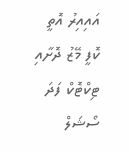އައިއިރު އޮތީ ކޮފީ މޭޒު ދޮށާއި ޓިކްޓޮކް ފަދަ ސޯޝަލް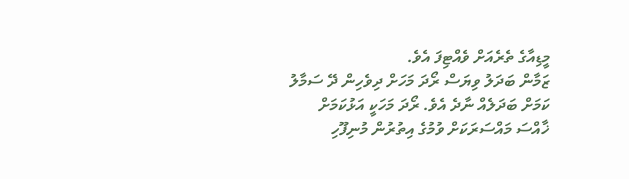މީޑިއާގެ ތެރެއަށް ވެއްޓިފަ އެވެ.
ޒަމާން ބަދަލު ވިޔަސް ރޯދަ މަހަށް ދިވެހިން ދޭ ސަމާލު ކަމަށް ބަދަލެއް ނާދެ އެވެ. ރޯދަ މަހަކީ އަޅުކަމަށް ޚާއްސަ މައްސަރަކަށް ވުމުގެ އިތުރުން މުނިފޫހި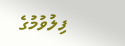ފިލުވުމުގެ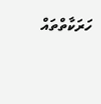ހަރަކާތްތައް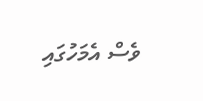ވެސް އެމަހުގައި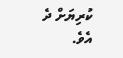ކުރިޔަށް ދެ އެވެ.